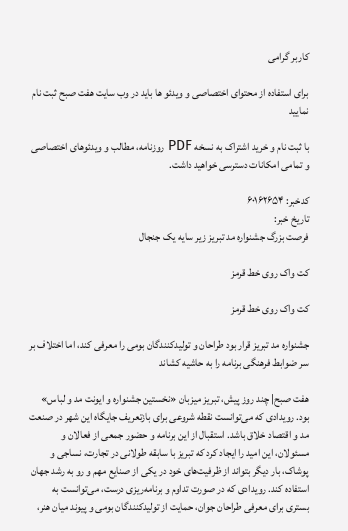کاربر گرامی

برای استفاده از محتوای اختصاصی و ویدئو ها باید در وب سایت هفت صبح ثبت نام نمایید

با ثبت نام و خرید اشتراک به نسخه PDF روزنامه، مطالب و ویدئو‌های اختصاصی و تمامی امکانات دسترسی خواهید داشت.

کدخبر: ۶۰۱۶۲۶۵۴
تاریخ خبر:
فرصت بزرگ جشنواره مد تبریز زیر سایه یک جنجال

کت ‌واک روی خط قرمز

کت ‌واک روی خط قرمز

جشنواره مد تبریز قرار بود طراحان و تولیدکنندگان بومی را معرفی کند، اما اختلاف بر سر ضوابط فرهنگی برنامه را به حاشیه کشاند

هفت صبح| چند روز پیش، تبریز میزبان «نخستین جشنواره و ایونت مد و لباس» بود. رویدادی که می‌توانست نقطه شروعی برای بازتعریف جایگاه این شهر در صنعت مد و اقتصاد خلاق باشد. استقبال از این برنامه و حضور جمعی از فعالان و مسئولان، این امید را ایجاد کرد که تبریز با سابقه طولانی در تجارت، نساجی و پوشاک، بار دیگر بتواند از ظرفیت‌های خود در یکی از صنایع مهم و رو به رشد جهان استفاده کند. رویدادی که در صورت تداوم و برنامه‌ریزی درست، می‌توانست به بستری برای معرفی طراحان جوان، حمایت از تولیدکنندگان بومی و پیوند میان هنر،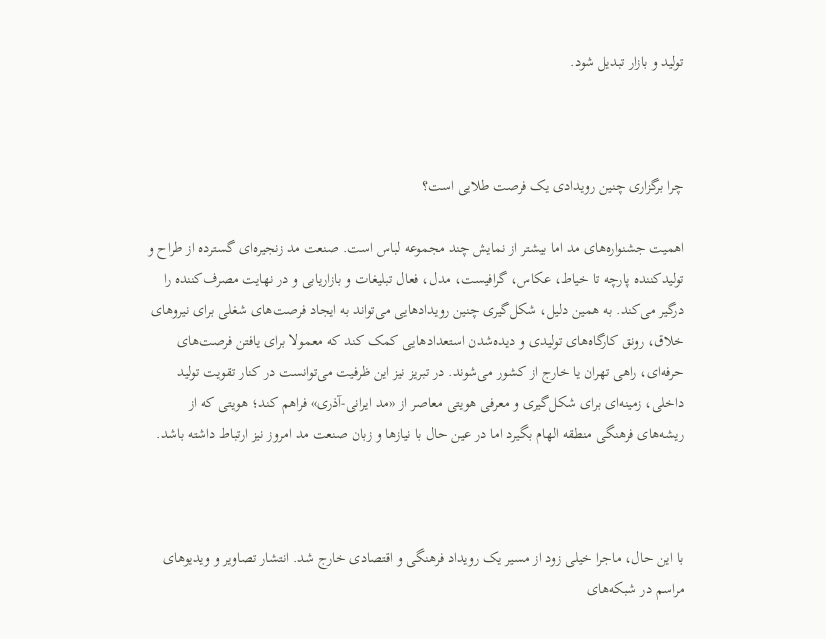تولید و بازار تبدیل شود.



چرا برگزاری چنین رویدادی یک فرصت طلایی است؟

اهمیت جشنواره‌های مد اما بیشتر از نمایش چند مجموعه لباس است. صنعت مد زنجیره‌ای گسترده از طراح و تولیدکننده پارچه تا خیاط، عکاس، گرافیست، مدل، فعال تبلیغات و بازاریابی و در نهایت مصرف‌کننده را درگیر می‌کند. به همین دلیل، شکل‌گیری چنین رویدادهایی می‌تواند به ایجاد فرصت‌های شغلی برای نیروهای خلاق، رونق کارگاه‌های تولیدی و دیده‌شدن استعدادهایی کمک کند که معمولا برای یافتن فرصت‌های حرفه‌ای، راهی تهران یا خارج از کشور می‌شوند. در تبریز نیز این ظرفیت می‌توانست در کنار تقویت تولید داخلی، زمینه‌ای برای شکل‌گیری و معرفی هویتی معاصر از «مد ایرانی‌-آذری» فراهم کند؛ هویتی که از ریشه‌های فرهنگی منطقه الهام بگیرد اما در عین حال با نیازها و زبان صنعت مد امروز نیز ارتباط داشته باشد.



با این حال، ماجرا خیلی زود از مسیر یک رویداد فرهنگی و اقتصادی خارج شد. انتشار تصاویر و ویدیوهای مراسم در شبکه‌های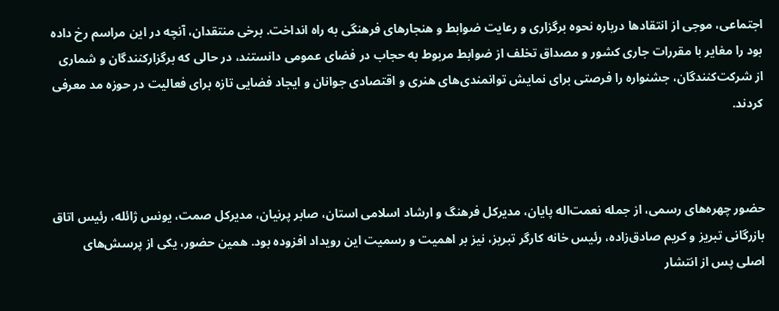اجتماعی، موجی از انتقادها درباره نحوه برگزاری و رعایت ضوابط و هنجارهای فرهنگی به راه انداخت. برخی منتقدان، آنچه در این مراسم رخ داده بود را مغایر با مقررات جاری کشور و مصداق تخلف از ضوابط مربوط به حجاب در فضای عمومی دانستند، در حالی که برگزارکنندگان و شماری از شرکت‌کنندگان، جشنواره را فرصتی برای نمایش توانمندی‌های هنری و اقتصادی جوانان و ایجاد فضایی تازه برای فعالیت در حوزه مد معرفی کردند.



حضور چهره‌های رسمی، از جمله نعمت‌اله پایان، مدیرکل فرهنگ و ارشاد اسلامی استان، صابر پرنیان، مدیرکل صمت، یونس ژائله، رئیس اتاق بازرگانی تبریز و کریم صادق‌زاده، رئیس خانه کارگر تبریز، نیز بر اهمیت و رسمیت این رویداد افزوده بود. همین حضور، یکی از پرسش‌های اصلی پس از انتشار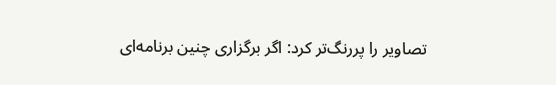تصاویر را پررنگ‌تر کرد: اگر برگزاری چنین برنامه‌ای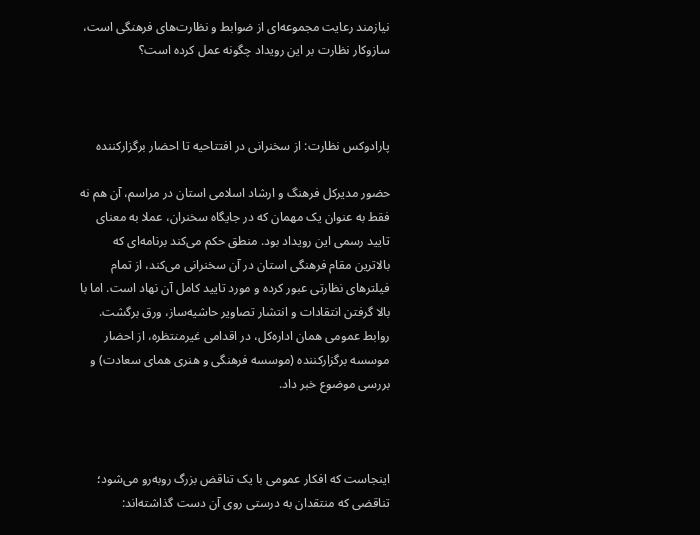نیازمند رعایت مجموعه‌ای از ضوابط و نظارت‌های فرهنگی است، سازوکار نظارت بر این رویداد چگونه عمل کرده است؟



پارادوکس نظارت: از سخنرانی در افتتاحیه تا احضار برگزارکننده

حضور مدیرکل فرهنگ و ارشاد اسلامی استان در مراسم، آن هم نه فقط به عنوان یک مهمان که در جایگاه سخنران، عملا به معنای تایید رسمی این رویداد بود. منطق حکم می‌کند برنامه‌ای که بالاترین مقام فرهنگی استان در آن سخنرانی می‌کند، از تمام فیلترهای نظارتی عبور کرده و مورد تایید کامل آن نهاد است. اما با بالا گرفتن انتقادات و انتشار تصاویر حاشیه‌ساز، ورق برگشت. روابط عمومی همان اداره‌کل، در اقدامی غیرمنتظره، از احضار موسسه برگزارکننده (موسسه فرهنگی و هنری همای سعادت) و بررسی موضوع خبر داد.



اینجاست که افکار عمومی با یک تناقض بزرگ روبه‌رو می‌شود؛ تناقضی که منتقدان به درستی روی آن دست گذاشته‌اند: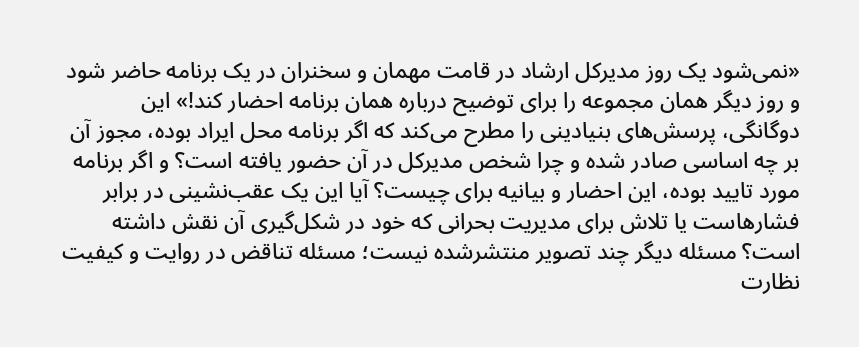«نمی‌شود یک روز مدیرکل ارشاد در قامت مهمان و سخنران در یک برنامه حاضر شود و روز دیگر همان مجموعه را برای توضیح درباره همان برنامه احضار کند!» این دوگانگی، پرسش‌های بنیادینی را مطرح می‌کند که اگر برنامه محل ایراد بوده، مجوز آن بر چه اساسی صادر شده و چرا شخص مدیرکل در آن حضور یافته است؟ و اگر برنامه مورد تایید بوده، این احضار و بیانیه برای چیست؟ آیا این یک عقب‌نشینی در برابر فشارهاست یا تلاش برای مدیریت بحرانی که خود در شکل‌گیری آن نقش داشته است؟ مسئله دیگر چند تصویر منتشرشده نیست؛ مسئله تناقض در روایت و کیفیت نظارت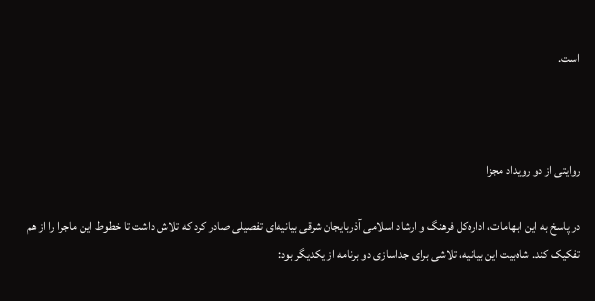است.



روایتی از دو رویداد مجزا

در پاسخ به این ابهامات، اداره‌کل فرهنگ و ارشاد اسلامی آذربایجان شرقی بیانیه‌ای تفصیلی صادر کرد که تلاش داشت تا خطوط این ماجرا را از هم تفکیک کند. شاه‌بیت این بیانیه، تلاشی برای جداسازی دو برنامه از یکدیگر بود: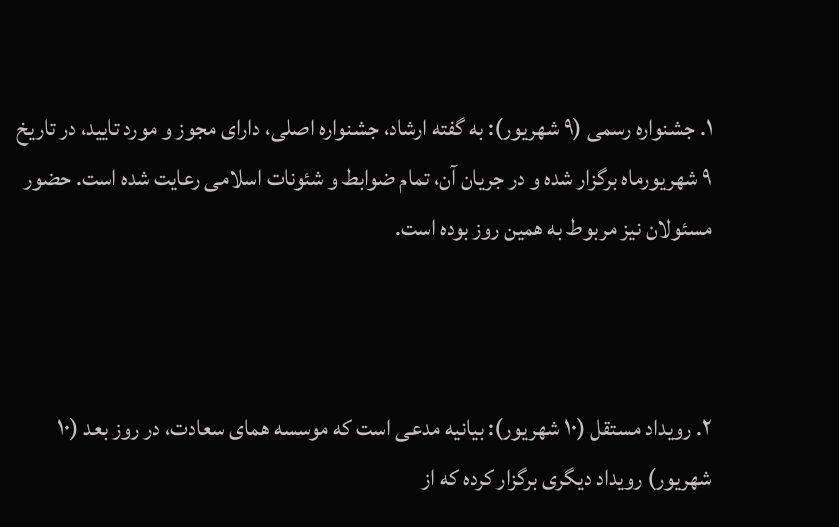۱. جشنواره رسمی (۹ شهریور): به گفته ارشاد، جشنواره اصلی، دارای مجوز و مورد تایید، در تاریخ ۹ شهریورماه برگزار شده و در جریان آن، تمام ضوابط و شئونات اسلامی رعایت شده است. حضور مسئولان نیز مربوط به همین روز بوده است.



۲. رویداد مستقل (۱۰ شهریور): بیانیه مدعی است که موسسه همای سعادت، در روز بعد (۱۰ شهریور) رویداد دیگری برگزار کرده که از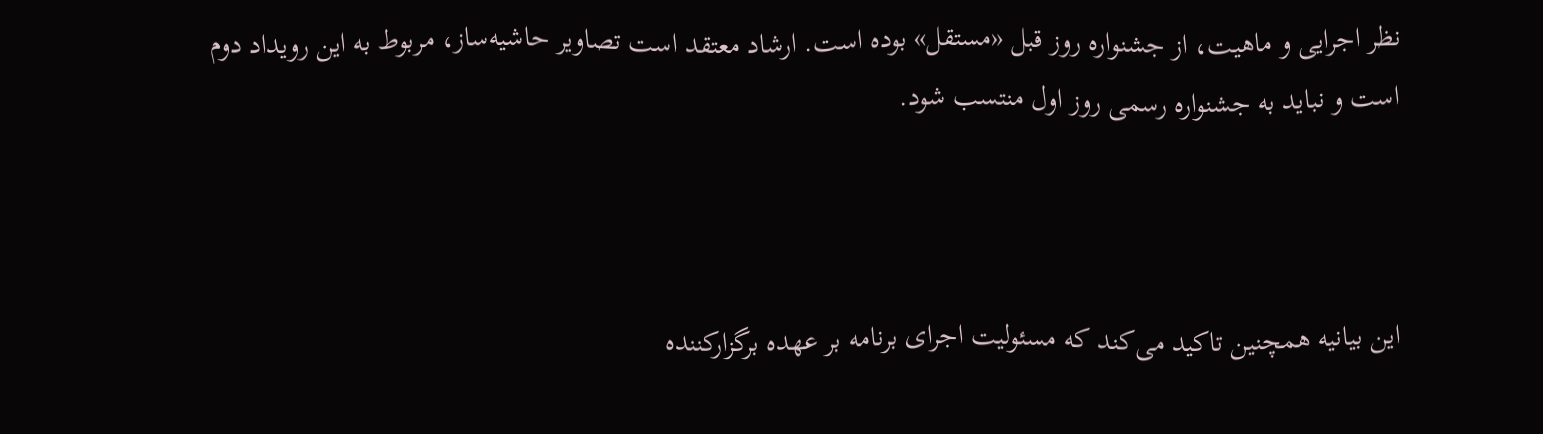نظر اجرایی و ماهیت، از جشنواره روز قبل «مستقل» بوده است. ارشاد معتقد است تصاویر حاشیه‌ساز، مربوط به این رویداد دوم است و نباید به جشنواره رسمی روز اول منتسب شود.



این بیانیه همچنین تاکید می‌کند که مسئولیت اجرای برنامه بر عهده برگزارکننده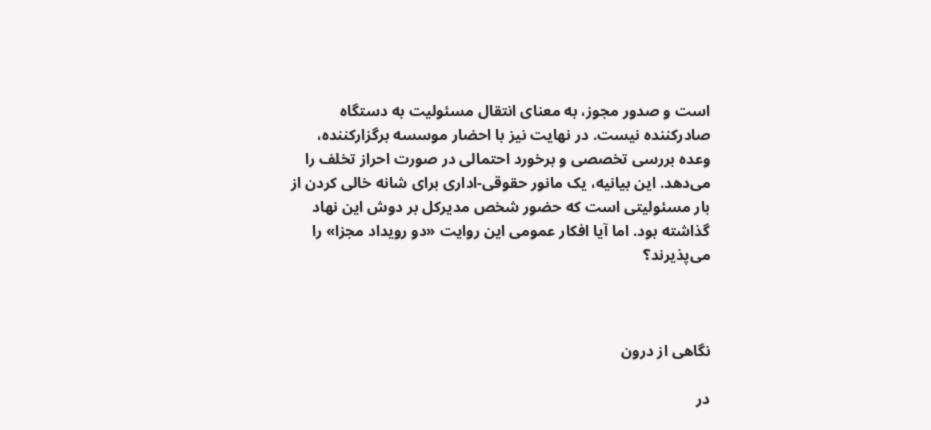است و صدور مجوز، به معنای انتقال مسئولیت به دستگاه صادرکننده نیست. در نهایت نیز با احضار موسسه برگزارکننده، وعده بررسی تخصصی و برخورد احتمالی در صورت احراز تخلف را می‌دهد. این بیانیه، یک مانور حقوقی-اداری برای شانه خالی کردن از بار مسئولیتی است که حضور شخص مدیرکل بر دوش این نهاد گذاشته بود. اما آیا افکار عمومی این روایت «دو رویداد مجزا» را می‌پذیرند؟



نگاهی از درون

در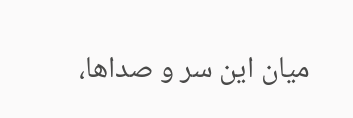میان این سر و صداها،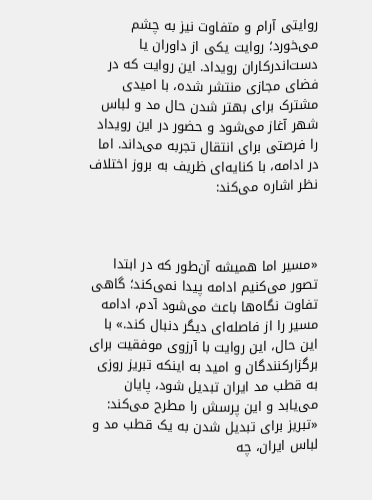روایتی آرام و متفاوت نیز به چشم می‌خورد؛ روایت یکی از داوران یا دست‌اندرکاران رویداد. این روایت که در فضای مجازی منتشر شده، با امیدی مشترک برای بهتر شدن حال مد و لباس شهر آغاز می‌شود و حضور در این رویداد را فرصتی برای انتقال تجربه می‌داند. اما در ادامه، با کنایه‌ای ظریف به بروز اختلاف نظر اشاره می‌کند:



«مسیر اما همیشه آن‌طور که در ابتدا تصور می‌کنیم ادامه پیدا نمی‌کند؛ گاهی تفاوت نگاه‌ها باعث می‌شود آدم، ادامه‌ مسیر را از فاصله‌ای دیگر دنبال کند.» با این حال، این روایت با آرزوی موفقیت برای برگزارکنندگان و امید به اینکه تبریز روزی به قطب مد ایران تبدیل شود، پایان می‌یابد و این پرسش را مطرح می‌کند: «تبریز برای تبدیل شدن به یک قطب مد و لباس ایران، چه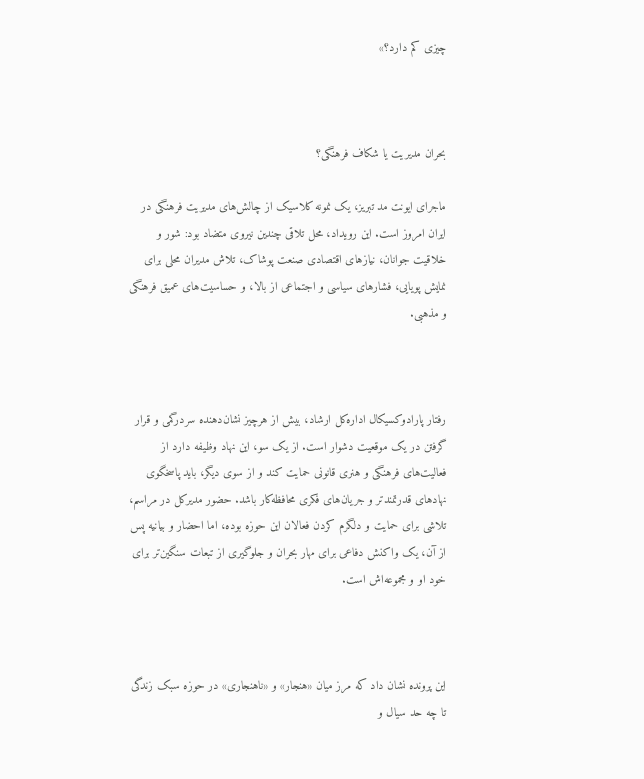چیزی کم دارد؟»



بحران مدیریت یا شکاف فرهنگی؟

ماجرای ایونت مد تبریز، یک نمونه کلاسیک از چالش‌های مدیریت فرهنگی در ایران امروز است. این رویداد، محل تلاقی چندین نیروی متضاد بود: شور و خلاقیت جوانان، نیازهای اقتصادی صنعت پوشاک، تلاش مدیران محلی برای نمایش پویایی، فشارهای سیاسی و اجتماعی از بالا، و حساسیت‌های عمیق فرهنگی و مذهبی.



رفتار پارادوکسیکال اداره‌کل ارشاد، بیش از هرچیز نشان‌دهنده سردرگمی و قرار گرفتن در یک موقعیت دشوار است. از یک سو، این نهاد وظیفه دارد از فعالیت‌های فرهنگی و هنری قانونی حمایت کند و از سوی دیگر، باید پاسخگوی نهادهای قدرتمندتر و جریان‌های فکری محافظه‌کار باشد. حضور مدیرکل در مراسم، تلاشی برای حمایت و دلگرم کردن فعالان این حوزه بوده، اما احضار و بیانیه پس از آن، یک واکنش دفاعی برای مهار بحران و جلوگیری از تبعات سنگین‌تر برای خود او و مجموعه‌اش است.



این پرونده نشان داد که مرز میان «هنجار» و «ناهنجاری» در حوزه سبک زندگی تا چه حد سیال و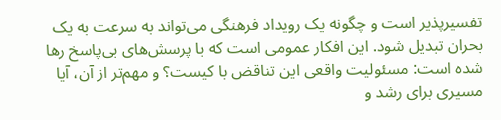تفسیرپذیر است و چگونه یک رویداد فرهنگی می‌تواند به سرعت به یک بحران تبدیل شود. این افکار عمومی است که با پرسش‌های بی‌پاسخ رها شده است: مسئولیت واقعی این تناقض با کیست؟ و مهم‌تر از آن، آیا مسیری برای رشد و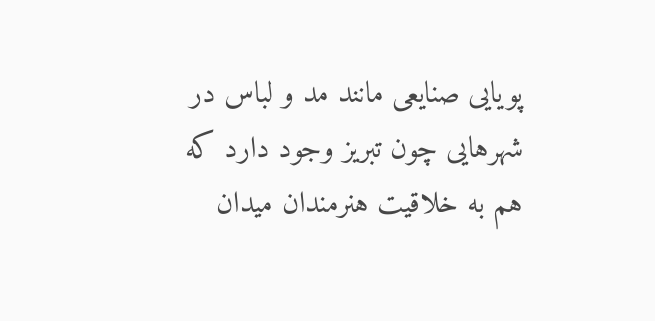پویایی صنایعی مانند مد و لباس در شهرهایی چون تبریز وجود دارد که هم به خلاقیت هنرمندان میدان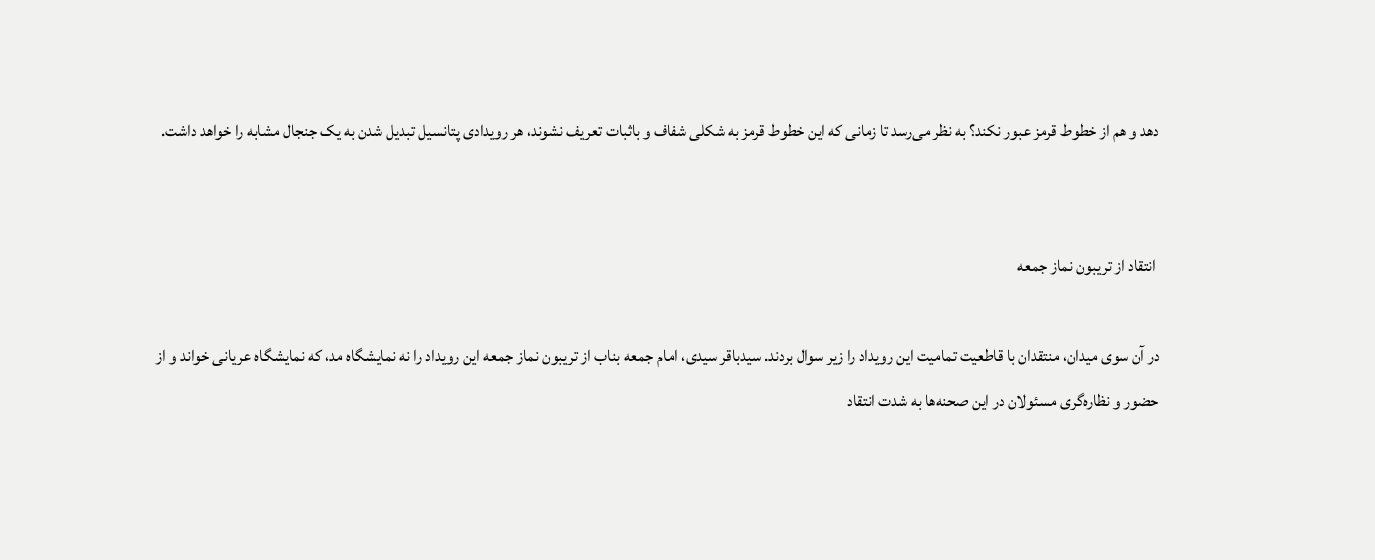دهد و هم از خطوط قرمز عبور نکند؟ به نظر می‌رسد تا زمانی که این خطوط قرمز به شکلی شفاف و باثبات تعریف نشوند، هر رویدادی پتانسیل تبدیل شدن به یک جنجال مشابه را خواهد داشت.


 انتقاد از تریبون نماز جمعه

در آن سوی میدان، منتقدان با قاطعیت تمامیت این رویداد را زیر سوال بردند. سیدباقر سیدی، امام جمعه بناب از تریبون نماز جمعه این رویداد را نه نمایشگاه مد، که نمایشگاه عریانی خواند و از حضور و نظاره‌گری مسئولان در این صحنه‌ها به شدت انتقاد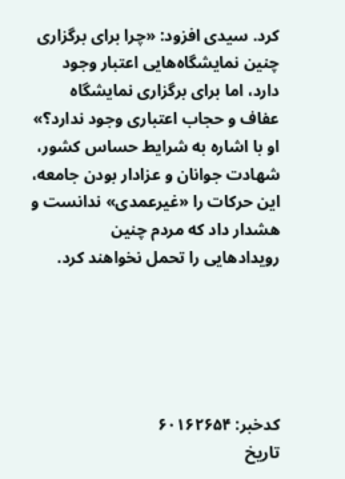کرد. سیدی افزود: «چرا برای برگزاری چنین نمایشگاه‌هایی اعتبار وجود دارد، اما برای برگزاری نمایشگاه عفاف و حجاب اعتباری وجود ندارد؟» او با اشاره به شرایط حساس کشور، شهادت جوانان و عزادار بودن جامعه، این حرکات را «غیرعمدی» ندانست و هشدار داد که مردم چنین رویدادهایی را تحمل نخواهند کرد.





کدخبر: ۶۰۱۶۲۶۵۴
تاریخ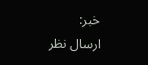خبر:
ارسال نظر